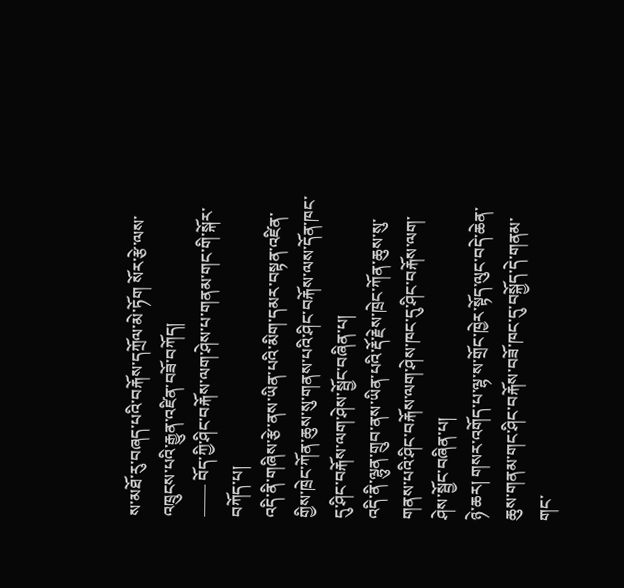ས་མཐོ་རུ་བཞད་པའི་བརྐོས་དཀྲོལ་མེ་ཏོག སོར་རྩེ་ལས་འཁྲུངས་པའི་རྒྱུན་འཛིན་བཟོ་བཀོད།
—— བོད་ཀྱི་ཤིང་བརྐོས་ལག་ཤེས་པ་གནམ་གང་གི་སྐོར་བཀོད་པ།
འདི་ནི་གཞིས་རྩེ་ནས་ཡིན་པའི་མིག་དམར་བསྟན་འཛིན་གྱིས་ཁྲེང་ཀོན་ཆུས་སུ་གནས་པའི་ཤིང་བརྐོས་ལས་དོན་ཁང་དུ་ཤིང་བརྐོས་ལག་ཤེས་སྦྱོང་བཞིན་པ།
འདི་ནི་ལྷུན་གྲུབ་ནས་ཡིན་པའི་རྡོ་རྗེས་ཁྲེང་ཀོན་ཆུས་སུ་གནས་པའི་ཤིང་བརྐོས་ལག་ཤེས་ཁང་དུ་ཤིང་བརྐོས་ལག་ཤེས་སྦྱོང་བཞིན་པ།
ཉེ་ཆར། གསར་འགོད་པ་ལྷ་ས་གྲོང་ཁྱེར་སྟོད་ལུང་བདེ་ཆེན་ཆུས་གནམ་གང་ཤིང་བརྐོས་བཟོ་ཁང་དུ་བསྐྱོད་དེ་གནམ་གང་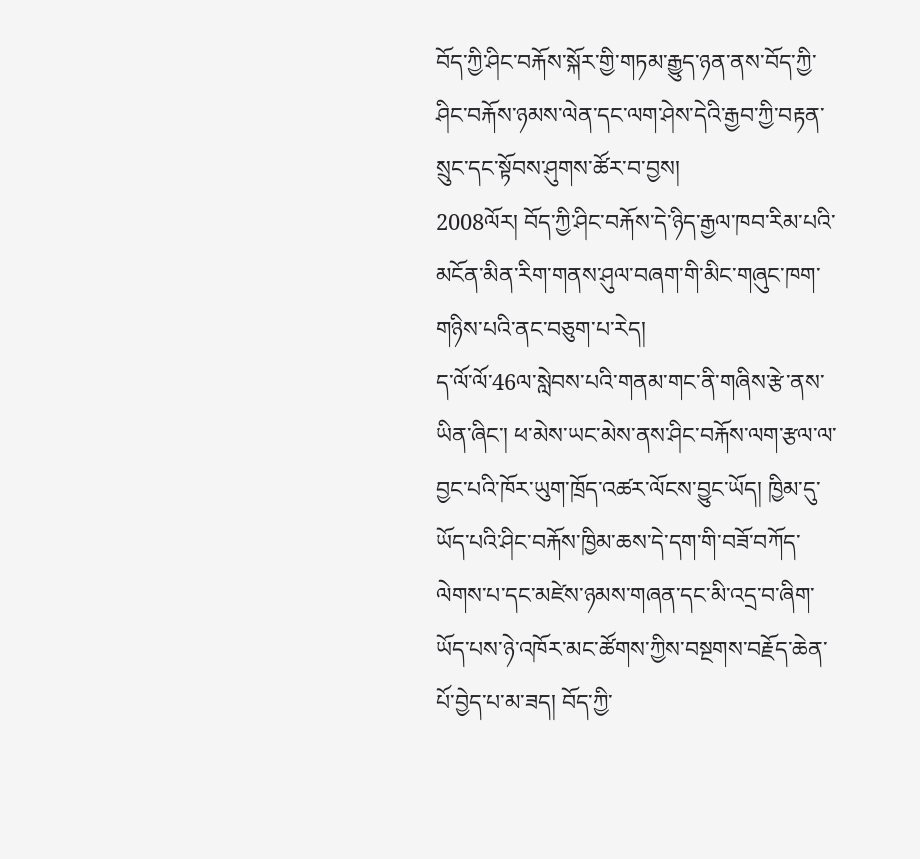བོད་ཀྱི་ཤིང་བརྐོས་སྐོར་གྱི་གཏམ་རྒྱུད་ཉན་ནས་བོད་ཀྱི་ཤིང་བརྐོས་ཉམས་ལེན་དང་ལག་ཤེས་དེའི་རྒྱབ་ཀྱི་བརྟན་སྲུང་དང་སྟོབས་ཤུགས་ཚོར་བ་བྱས།
2008ལོར། བོད་ཀྱི་ཤིང་བརྐོས་དེ་ཉིད་རྒྱལ་ཁབ་རིམ་པའི་མངོན་མིན་རིག་གནས་ཤུལ་བཞག་གི་མིང་གཞུང་ཁག་གཉིས་པའི་ནང་བཅུག་པ་རེད།
ད་ལོ་ལོ་46ལ་སླེབས་པའི་གནམ་གང་ནི་གཞིས་རྩེ་ནས་ཡིན་ཞིང་། ཕ་མེས་ཡང་མེས་ནས་ཤིང་བརྐོས་ལག་རྩལ་ལ་བྱང་པའི་ཁོར་ཡུག་ཁྲོད་འཚར་ལོངས་བྱུང་ཡོད། ཁྱིམ་དུ་ཡོད་པའི་ཤིང་བརྐོས་ཁྱིམ་ཆས་དེ་དག་གི་བཟོ་བཀོད་ལེགས་པ་དང་མཛེས་ཉམས་གཞན་དང་མི་འདྲ་བ་ཞིག་ཡོད་པས་ཉེ་འཁོར་མང་ཚོགས་ཀྱིས་བསྔགས་བརྗོད་ཆེན་པོ་བྱེད་པ་མ་ཟད། བོད་ཀྱི་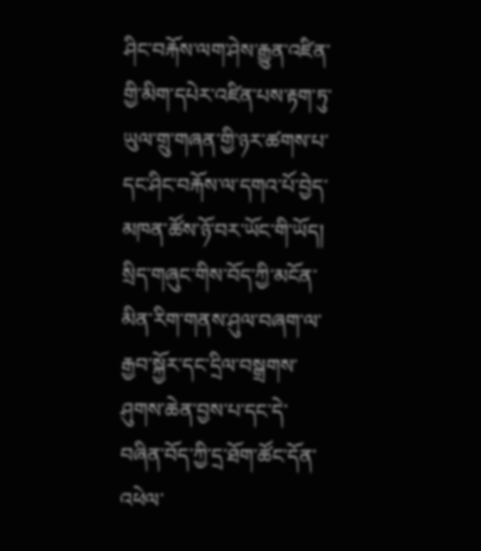ཤིང་བརྐོས་ལག་ཤེས་རྒྱུན་འཛིན་གྱི་མིག་དཔེར་འཛིན་པས་རྟག་ཏུ་ཡུལ་གྲུ་གཞན་གྱི་ཉར་ཚགས་པ་དང་ཤིང་བརྐོས་ལ་དགའ་པོ་བྱེད་མཁན་ཚོས་ཉོ་བར་ཡོང་གི་ཡོད། སྲིད་གཞུང་གིས་བོད་ཀྱི་མངོན་མིན་རིག་གནས་ཤུལ་བཞག་ལ་རྒྱབ་སྐྱོར་དང་དྲིལ་བསྒྲགས་ཤུགས་ཆེན་བྱས་པ་དང་དེ་བཞིན་བོད་ཀྱི་དྲ་ཐོག་ཚོང་དོན་འཕེལ་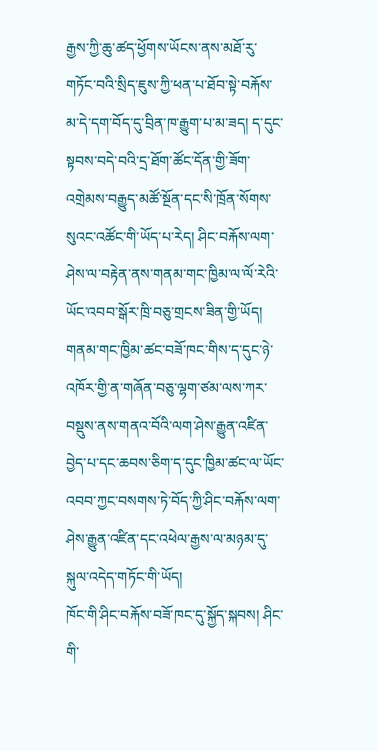རྒྱས་ཀྱི་ཆུ་ཚད་ཕྱོགས་ཡོངས་ནས་མཐོ་རུ་གཏོང་བའི་སྲིད་ཇུས་ཀྱི་ཕན་པ་ཐོབ་སྟེ་བརྐོས་མ་དེ་དག་བོད་དུ་བྲིན་ཁ་རྒྱུག་པ་མ་ཟད། ད་དུང་སྟབས་བདེ་བའི་དྲ་ཐོག་ཚོང་དོན་གྱི་ཟོག་འགྲེམས་བརྒྱུད་མཚོ་སྔོན་དང་སི་ཁྲོན་སོགས་སུའང་འཚོང་གི་ཡོད་པ་རེད། ཤིང་བརྐོས་ལག་ཤེས་ལ་བརྟེན་ནས་གནམ་གང་ཁྱིམ་ལ་ལོ་རེའི་ཡོང་འབབ་སྒོར་ཁྲི་བཅུ་གྲངས་ཟིན་གྱི་ཡོད། གནམ་གང་ཁྱིམ་ཚང་བཟོ་ཁང་གིས་ད་དུང་ཉེ་འཁོར་གྱི་ན་གཞོན་བཅུ་ལྷག་ཙམ་ལས་ཀར་བསྡུས་ནས་གནའ་བོའི་ལག་ཤེས་རྒྱུན་འཛིན་བྱེད་པ་དང་ཆབས་ཅིག་ད་དུང་ཁྱིམ་ཚང་ལ་ཡོང་འབབ་ཀྱང་བསགས་ཏེ་བོད་ཀྱི་ཤིང་བརྐོས་ལག་ཤེས་རྒྱུན་འཛིན་དང་འཕེལ་རྒྱས་ལ་མཉམ་དུ་སྐུལ་འདེད་གཏོང་གི་ཡོད།
ཁོང་གི་ཤིང་བརྐོས་བཟོ་ཁང་དུ་སྐྱོད་སྐབས། ཤིང་གི་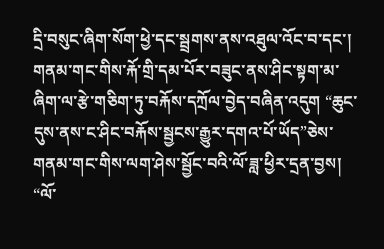དྲི་བསུང་ཞིག་སོག་ཕྱེ་དང་སྦྲགས་ནས་འཐུལ་འོང་བ་དང་། གནམ་གང་གིས་རྐོ་གྲི་དམ་པོར་བཟུང་ནས་ཤིང་སྟག་མ་ཞིག་ལ་རྩེ་གཅིག་ཏུ་བརྐོས་དཀྲོལ་བྱེད་བཞིན་འདུག “ཆུང་དུས་ནས་ང་ཤིང་བརྐོས་སྦྱངས་རྒྱུར་དགའ་པོ་ཡོད”ཅེས་གནམ་གང་གིས་ལག་ཤེས་སྦྱོང་བའི་ལོ་ཟླ་ཕྱིར་དྲན་བྱས། “ལོ་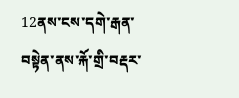12ནས་ངས་དགེ་རྒན་བསྟེན་ནས་རྐོ་གྲི་བརྡར་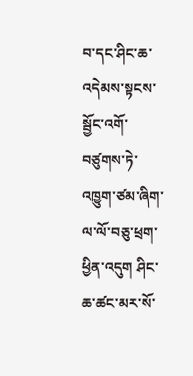བ་དང་ཤིང་ཆ་འདེམས་སྟངས་སྦྱོང་འགོ་བཙུགས་ཏེ་འཁྱུག་ཙམ་ཞིག་ལ་ལོ་བཅུ་ཕྲག་ཕྱིན་འདུག ཤིང་ཆ་ཚང་མར་སོ་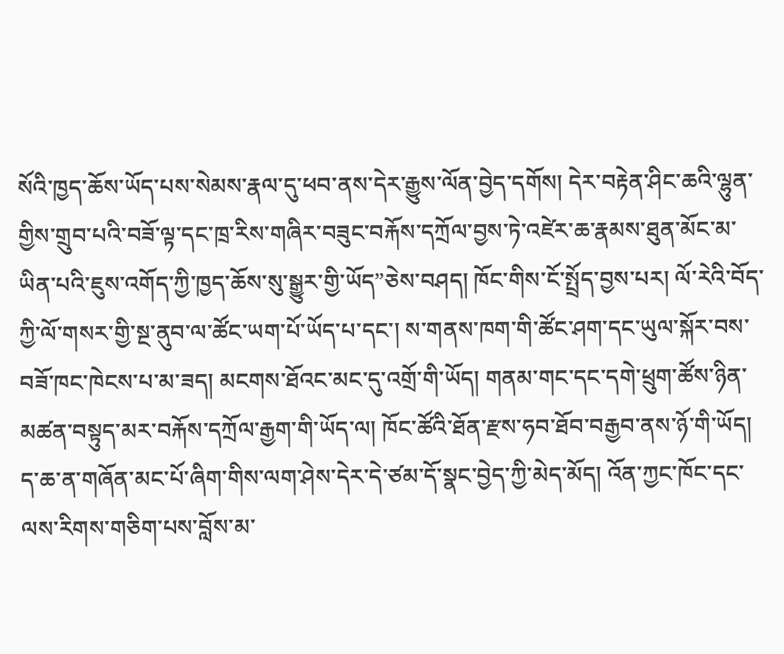སོའི་ཁྱད་ཆོས་ཡོད་པས་སེམས་རྣལ་དུ་ཕབ་ནས་དེར་རྒྱུས་ལོན་བྱེད་དགོས། དེར་བརྟེན་ཤིང་ཆའི་ལྷུན་གྱིས་གྲུབ་པའི་བཟོ་ལྟ་དང་ཁྲ་རིས་གཞིར་བཟུང་བརྐོས་དཀྲོལ་བྱས་ཏེ་འཛེར་ཆ་རྣམས་ཐུན་མོང་མ་ཡིན་པའི་ཇུས་འགོད་ཀྱི་ཁྱད་ཆོས་སུ་སྒྱུར་གྱི་ཡོད”ཅེས་བཤད། ཁོང་གིས་ངོ་སྤྲོད་བྱས་པར། ལོ་རེའི་བོད་ཀྱི་ལོ་གསར་གྱི་སྔ་ནུབ་ལ་ཚོང་ཡག་པོ་ཡོད་པ་དང་། ས་གནས་ཁག་གི་ཚོང་ཤག་དང་ཡུལ་སྐོར་བས་བཟོ་ཁང་ཁེངས་པ་མ་ཟད། མངགས་ཐོའང་མང་དུ་འགྲོ་གི་ཡོད། གནམ་གང་དང་དགེ་ཕྲུག་ཚོས་ཉིན་མཚན་བསྟུད་མར་བརྐོས་དཀྲོལ་རྒྱག་གི་ཡོད་ལ། ཁོང་ཚོའི་ཐོན་རྫས་ཧབ་ཐོབ་བརྒྱབ་ནས་ཉོ་གི་ཡོད།
ད་ཆ་ན་གཞོན་མང་པོ་ཞིག་གིས་ལག་ཤེས་དེར་དེ་ཙམ་དོ་སྣང་བྱེད་ཀྱི་མེད་མོད། འོན་ཀྱང་ཁོང་དང་ལས་རིགས་གཅིག་པས་བློས་མ་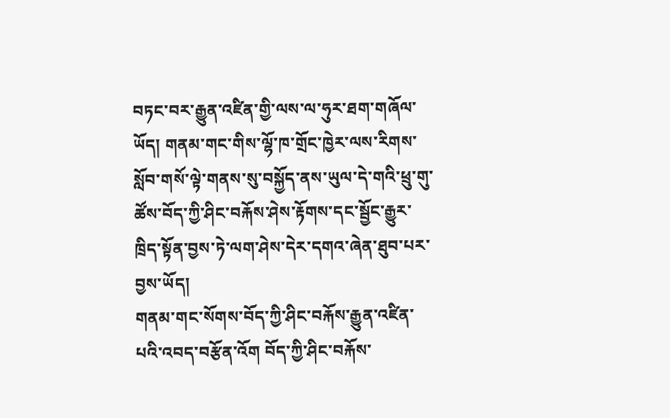བཏང་བར་རྒྱུན་འཛིན་གྱི་ལས་ལ་ཧུར་ཐག་གཞོལ་ཡོད། གནམ་གང་གིས་ལྷོ་ཁ་གྲོང་ཁྱེར་ལས་རིགས་སློབ་གསོ་ལྟེ་གནས་སུ་བསྐྱོད་ནས་ཡུལ་དེ་གའི་ཕྲུ་གུ་ཚོས་བོད་ཀྱི་ཤིང་བརྐོས་ཤེས་རྟོགས་དང་སྦྱོང་རྒྱུར་ཁྲིད་སྟོན་བྱས་ཏེ་ལག་ཤེས་དེར་དགའ་ཞེན་ཐུབ་པར་བྱས་ཡོད།
གནམ་གང་སོགས་བོད་ཀྱི་ཤིང་བརྐོས་རྒྱུན་འཛིན་པའི་འབད་བརྩོན་འོག བོད་ཀྱི་ཤིང་བརྐོས་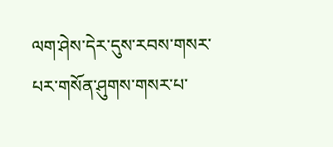ལག་ཤེས་དེར་དུས་རབས་གསར་པར་གསོན་ཤུགས་གསར་པ་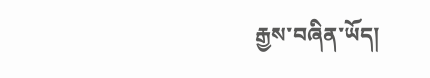རྒྱས་བཞིན་ཡོད།